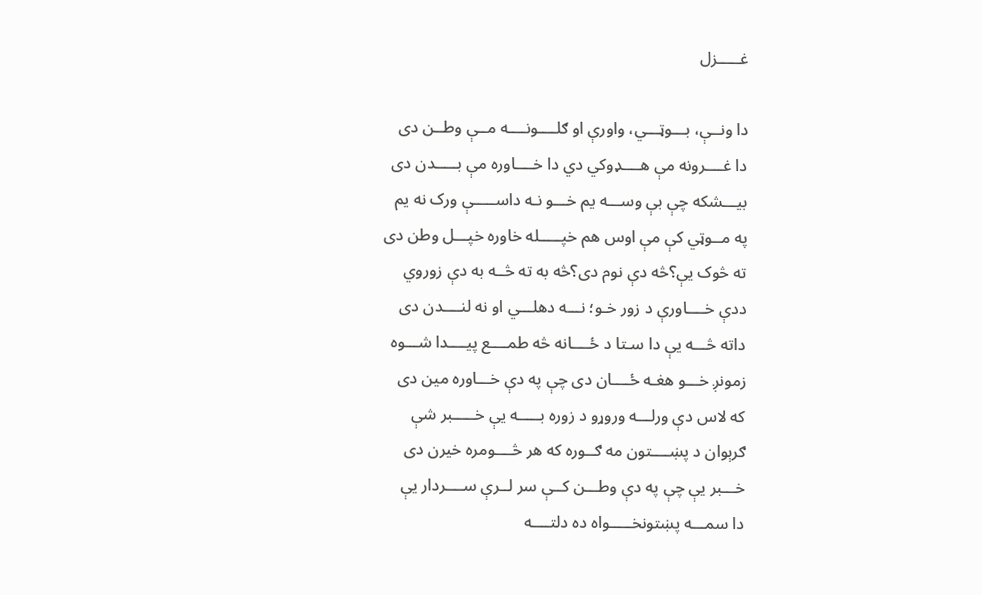غـــــزل

دا ونــې، بـــوټـــي، واورې او ګلــــونــــه مــې وطــن دى
دا غــــرونه مې هــــډوکي دي دا خــــاوره مې بـــــدن دى
بیـــشکه چې بې وســـه يم خـــو نـه داســـــې ورک نه يم
په مــوټي کې مې اوس هم خپـــــله خاوره خپـــل وطن دى
ته څوک يې؟څه دې نوم دى؟څه به ته څــه به دې زوروي
ددې خــــاورې د زور خـو؛ نـــه دهلـــي او نه لنــــدن دى
داته څـــه يې دا سـتا د ځــــانه څه طمــــع پيــــدا شـــوه
زمونږ خـــو هغـه ځــــان دى چې په دې خـــاوره مين دى
که لاس دې ورلـــه وروړو د زوره بـــــه يې خـــــبر شې
ګرېوان د پښــــتون مه ګــوره که هر څــــومره خيرن دى
خـــبر يې چې په دې وطـــن کــې سر لــرې ســــردار يې
دا سمـــه پښتونخـــــواه ده دلتــــه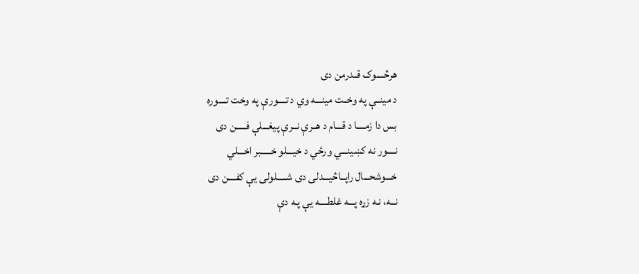هرڅــــوک قــدرمن دى
د مينــې په وخــت مينـــه وي د تــــورې په وخت تــــوره
بس دا زمــــا د قـــام د هــرې نــرې پیغـــلې فـــــن دى
نــــور نه کښینـــي ورځي د خیـــلو خـــــبر اخـــلي
خـــوشحـــال راپــاڅیـــدلى دى شـــــلولى يې کفــــن دى
نــه، نـه زړه پـــه غلطــــه يې پـه دې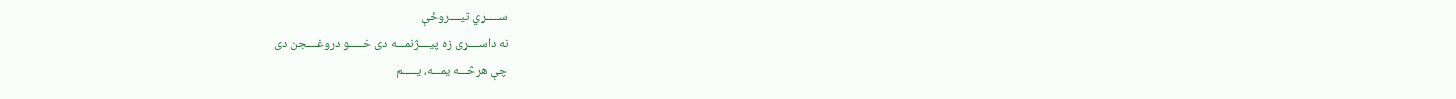ســـــړي تیــــروځې
نه داســــړى زه پیــــژنمـــه دى خـــــو دروغــــجن دى
چې هرڅـــه يمـــه، يـــــم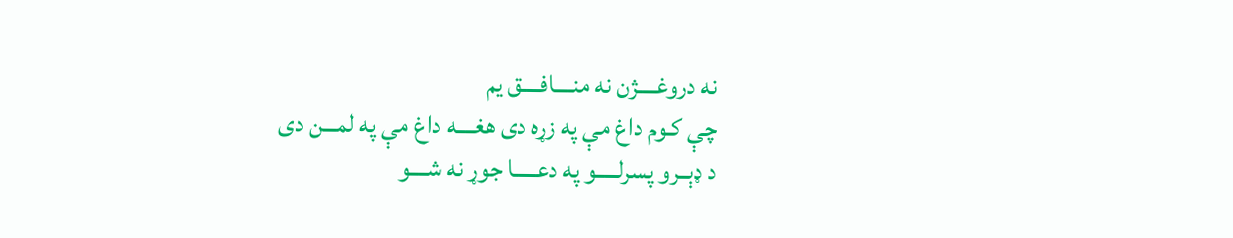نه دروغــــژن نه منــــافــــق يم
چې کـوم داغ مې په زړه دى هغــــه داغ مې په لمـــن دى
د ډېــرو پسرلـــــو په دعـــــا جوړ نه شــــو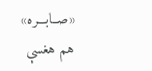«صــابـــره»
هم هغسې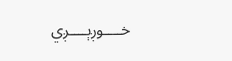خــــوږېــــږي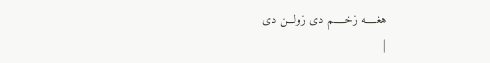هغـــــه زخـــــم دى زولـــن دى
|